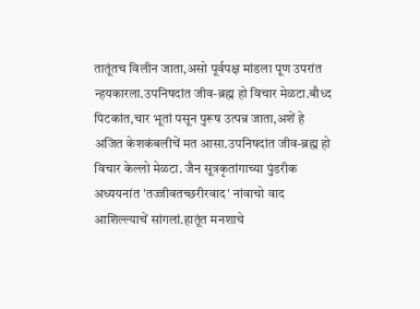तातूंतच विलीन जाता,असो पूर्वपक्ष मांडला पूण उपरांत न्हयकारला.उपनिषदांत जीव-ब्रह्म हो विचार मेळटा.बौध्द पिटकांत,चार भूतां पसून पुरूष उत्पन्न जाता,अशें हे अजित केशकंबलीचें मत आसा.उपनिषदांत जीव-ब्रह्म हो विचार केल्लो मेळटा. जैन सूत्रकृतांगाच्या पुंडरीक अध्ययनांत 'तज्जीवतच्छरीरवाद' नांवाचो वाद आशिल्ल्याचें सांगलां.हातूंत मनशाचे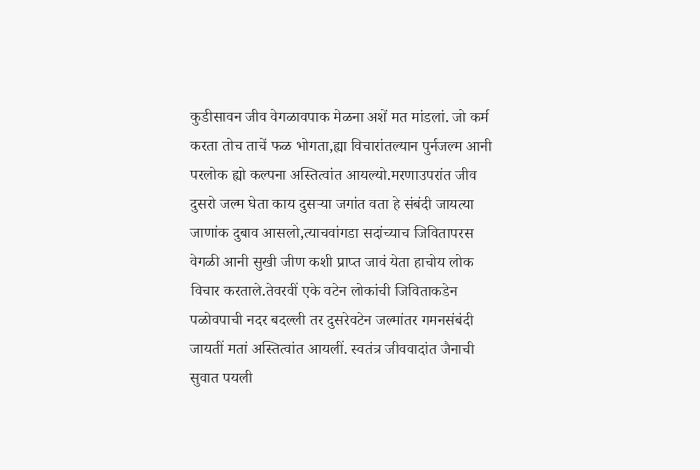कुडीसावन जीव वेगळावपाक मेळना अशें मत मांडलां. जो कर्म करता तोच ताचें फळ भोगता,ह्या विचारांतल्यान पुर्नजल्म आनी परलोक ह्यो कल्पना अस्तित्वांत आयल्यो.मरणाउपरांत जीव दुसरो जल्म घेता काय दुसऱ्या जगांत वता हे संबंदी जायत्या जाणांक दुबाव आसलो,त्याचवांगडा सदांच्याच जिवितापरस वेगळी आनी सुखी जीण कशी प्राप्त जावं येता हाचोय लोक विचार करताले.तेवरवीं एके वटेन लोकांची जिविताकडेन पळोवपाची नदर बदल्ली तर दुसरेवटेन जल्मांतर गमनसंबंदी जायतीं मतां अस्तित्वांत आयलीं. स्वतंत्र जीववादांत जैनाची सुवात पयली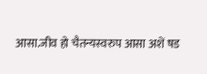आसा.जीव हो चैतन्यस्वरुप आसा अशें षड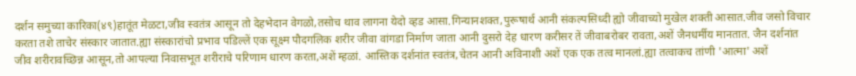दर्शन समुच्या कारिका(४९)हातूंत मेळटा,जीव स्वतंत्र आसून तो देहभेदान वेगळो,तसोच थाव लागना येदो व्हड आसा.गिन्यानशक्त,पुरूषार्थ आनी संकल्पसिध्दी ह्यो जीवाच्यो मुखेल शक्ती आसात.जीव जसो विचार करता तशे ताचेर संस्कार जातात.ह्या संस्कारांचो प्रभाव पडिल्लें एक सूक्ष्म पौदगलिक शरीर जीवा वांगडा निर्माण जाता आनी दुसरो देह धारण करीसर तें जीवाबरोबर रावता,अशें जैनधर्मीय मानतात. जैन दर्शनांत जीव शरीरावच्छिन्न आसून,तो आपल्या निवासभूत शरीराचे परिणाम धारण करता,अशें म्हळां. आस्तिक दर्शनांत स्वतंत्र,चेतन आनी अविनाशी अशें एक एक तत्व मानलां.ह्या तत्वाकच तांणी 'आत्मा' अशें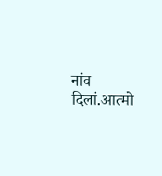नांव दिलां.आत्मो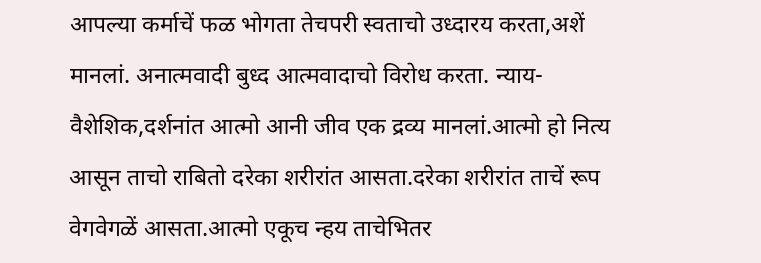आपल्या कर्माचें फळ भोगता तेचपरी स्वताचो उध्दारय करता,अशें मानलां. अनात्मवादी बुध्द आत्मवादाचो विरोध करता. न्याय-वैशेशिक,दर्शनांत आत्मो आनी जीव एक द्रव्य मानलां.आत्मो हो नित्य आसून ताचो राबितो दरेका शरीरांत आसता.दरेका शरीरांत ताचें रूप वेगवेगळें आसता.आत्मो एकूच न्हय ताचेभितर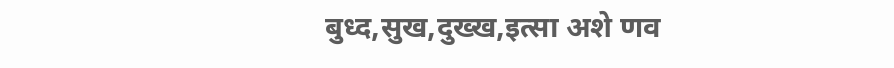बुध्द,सुख,दुख्ख,इत्सा अशे णव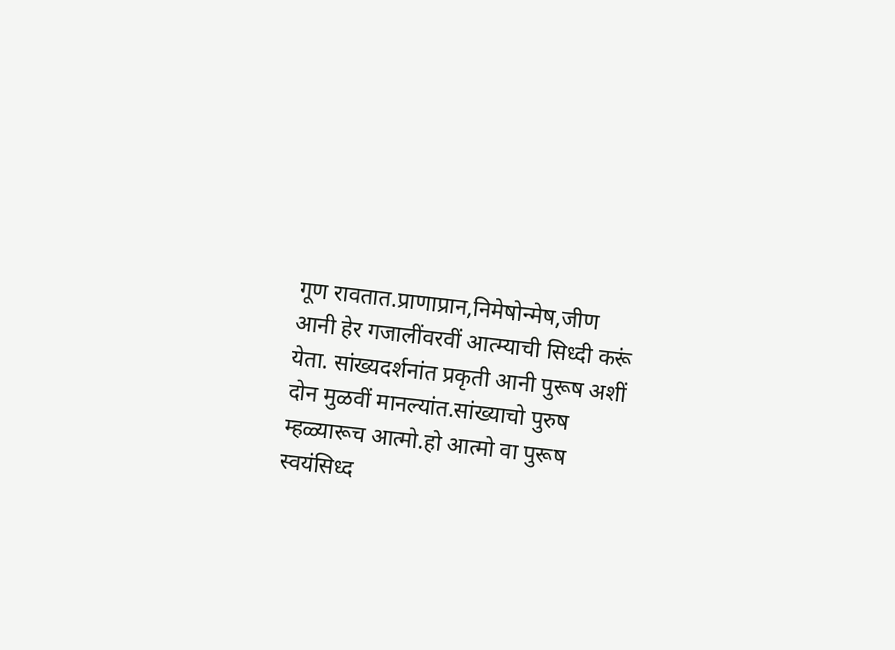गूण रावतात.प्राणाप्रान,निमेषोन्मेष,जीण आनी हेर गजालींवरवीं आत्म्याची सिध्दी करूं येता. सांख्यदर्शनांत प्रकृती आनी पुरूष अशीं दोन मुळवीं मानल्यांत.सांख्याचो पुरुष म्हळ्यारूच आत्मो.हो आत्मो वा पुरूष स्वयंसिध्द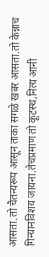आसता.तो चैतन्यरूप आसून ताका सगळे खबर आसता.तो केन्नाच गिन्यानविशय जायना.तेचप्रमाण तो कूटस्थ,नित्य आनी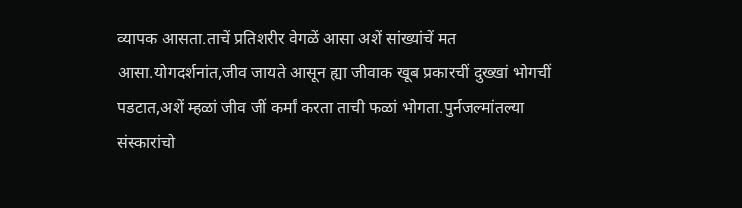व्यापक आसता.ताचें प्रतिशरीर वेगळें आसा अशें सांख्यांचें मत आसा.योगदर्शनांत,जीव जायते आसून ह्या जीवाक खूब प्रकारचीं दुख्खां भोगचीं पडटात,अशें म्हळां जीव जीं कर्मां करता ताची फळां भोगता.पुर्नजल्मांतल्या संस्कारांचो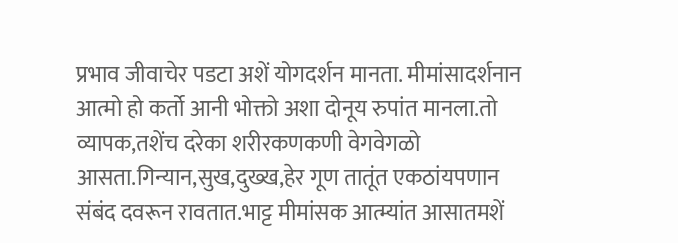प्रभाव जीवाचेर पडटा अशें योगदर्शन मानता. मीमांसादर्शनान आत्मो हो कर्तो आनी भोक्तो अशा दोनूय रुपांत मानला.तो व्यापक,तशेंच दरेका शरीरकणकणी वेगवेगळो आसता.गिन्यान,सुख,दुख्ख,हेर गूण तातूंत एकठांयपणान संबंद दवरून रावतात.भाट्ट मीमांसक आत्म्यांत आसातमशें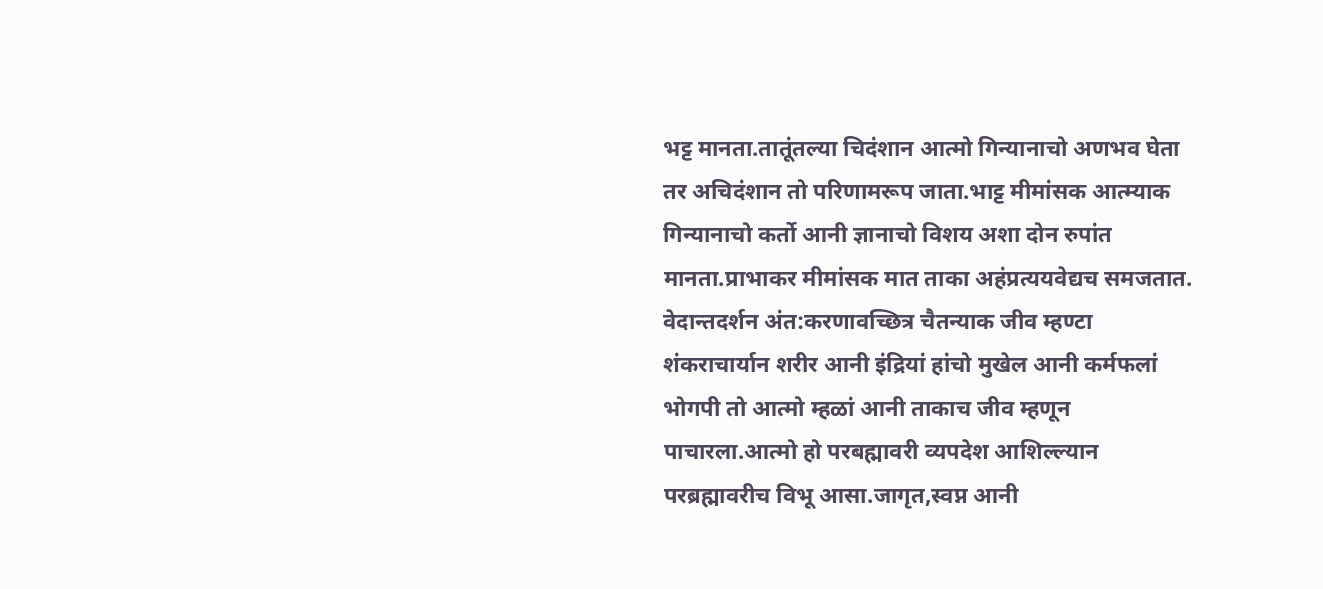भट्ट मानता.तातूंतल्या चिदंशान आत्मो गिन्यानाचो अणभव घेता तर अचिदंशान तो परिणामरूप जाता.भाट्ट मीमांसक आत्म्याक गिन्यानाचो कर्तो आनी ज्ञानाचो विशय अशा दोन रुपांत मानता.प्राभाकर मीमांसक मात ताका अहंप्रत्ययवेद्यच समजतात. वेदान्तदर्शन अंत:करणावच्छित्र चैतन्याक जीव म्हण्टा शंकराचार्यान शरीर आनी इंद्रियां हांचो मुखेल आनी कर्मफलां भोगपी तो आत्मो म्हळां आनी ताकाच जीव म्हणून पाचारला.आत्मो हो परबह्मावरी व्यपदेश आशिल्ल्यान परब्रह्मावरीच विभू आसा.जागृत,स्वप्न आनी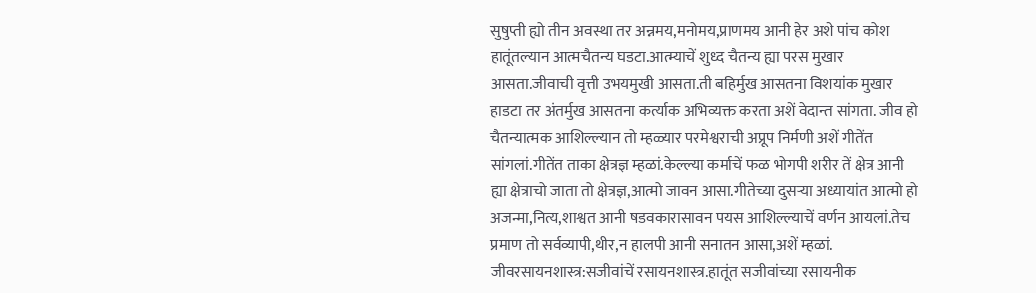सुषुप्ती ह्यो तीन अवस्था तर अन्नमय,मनोमय,प्राणमय आनी हेर अशे पांच कोश हातूंतल्यान आत्मचैतन्य घडटा.आत्म्याचें शुध्द चैतन्य ह्या परस मुखार आसता.जीवाची वृत्ती उभयमुखी आसता.ती बहिर्मुख आसतना विशयांक मुखार हाडटा तर अंतर्मुख आसतना कर्त्याक अभिव्यक्त करता अशें वेदान्त सांगता. जीव हो चैतन्यात्मक आशिल्ल्यान तो म्हळ्यार परमेश्वराची अप्रूप निर्मणी अशें गीतेंत सांगलां.गीतेंत ताका क्षेत्रज्ञ म्हळां.केल्ल्या कर्माचें फळ भोगपी शरीर तें क्षेत्र आनी ह्या क्षेत्राचो जाता तो क्षेत्रज्ञ,आत्मो जावन आसा.गीतेच्या दुसऱ्या अध्यायांत आत्मो हो अजन्मा,नित्य,शाश्वत आनी षडवकारासावन पयस आशिल्ल्याचें वर्णन आयलां.तेच प्रमाण तो सर्वव्यापी,थीर,न हालपी आनी सनातन आसा,अशें म्हळां.
जीवरसायनशास्त्र:सजीवांचें रसायनशास्त्र.हातूंत सजीवांच्या रसायनीक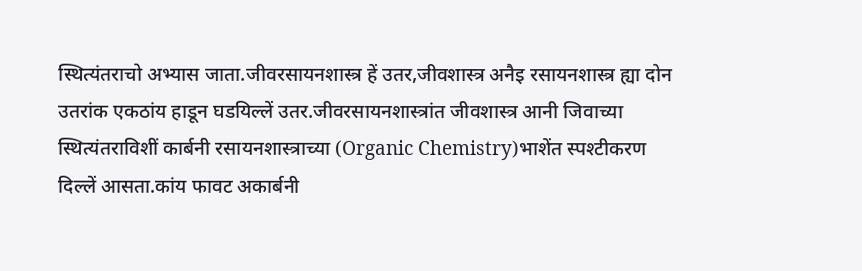स्थित्यंतराचो अभ्यास जाता.जीवरसायनशास्त्र हें उतर,जीवशास्त्र अनैइ रसायनशास्त्र ह्या दोन उतरांक एकठांय हाडून घडयिल्लें उतर.जीवरसायनशास्त्रांत जीवशास्त्र आनी जिवाच्या स्थित्यंतराविशीं कार्बनी रसायनशास्त्राच्या (Organic Chemistry)भाशेंत स्पश्टीकरण दिल्लें आसता.कांय फावट अकार्बनी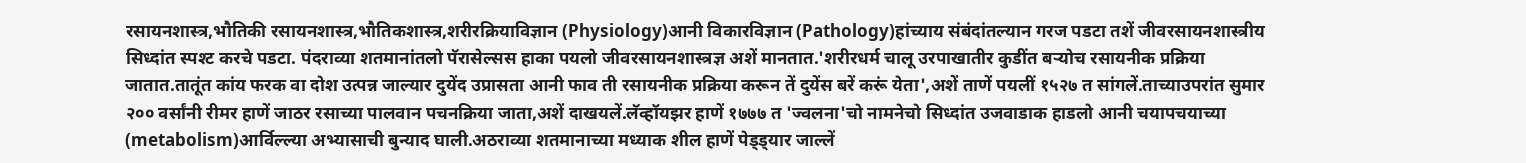रसायनशास्त्र,भौतिकी रसायनशास्त्र,भौतिकशास्त्र,शरीरक्रियाविज्ञान (Physiology)आनी विकारविज्ञान (Pathology)हांच्याय संबंदांतल्यान गरज पडटा तशें जीवरसायनशास्त्रीय सिध्दांत स्पश्ट करचे पडटा. पंदराव्या शतमानांतलो पॅरासेल्सस हाका पयलो जीवरसायनशास्त्रज्ञ अशें मानतात.'शरीरधर्म चालू उरपाखातीर कुडींत बऱ्योच रसायनीक प्रक्रिया जातात.तातूंत कांय फरक वा दोश उत्पन्न जाल्यार दुयेंद उप्रासता आनी फाव ती रसायनीक प्रक्रिया करून तें दुयेंस बरें करूं येता',अशें ताणें पयलीं १५२७ त सांगलें.ताच्याउपरांत सुमार २०० वर्सांनी रीमर हाणें जाठर रसाच्या पालवान पचनक्रिया जाता,अशें दाखयलें.लॅव्हॉयझर हाणें १७७७ त 'ज्वलना'चो नामनेचो सिध्दांत उजवाडाक हाडलो आनी चयापचयाच्या (metabolism)आर्विल्ल्या अभ्यासाची बुन्याद घाली.अठराव्या शतमानाच्या मध्याक शील हाणें पेड्ड्यार जाल्लें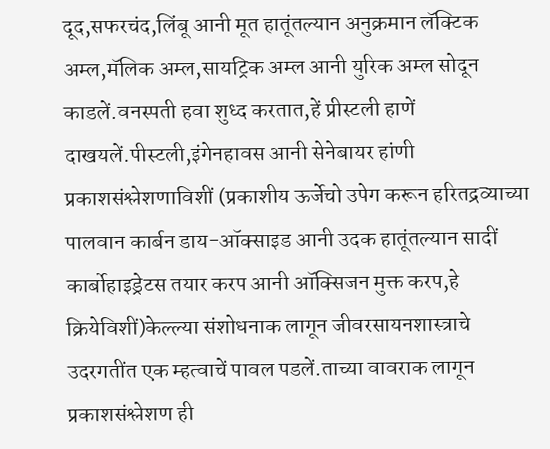दूद,सफरचंद,लिंबू आनी मूत हातूंतल्यान अनुक्रमान लॅक्टिक अम्ल,मॅलिक अम्ल,सायट्रिक अम्ल आनी युरिक अम्ल सोदून काडलें.वनस्पती हवा शुध्द करतात,हें प्रीस्टली हाणें दाखयलें.पीस्टली,इंगेनहावस आनी सेनेबायर हांणी प्रकाशसंश्लेशणाविशीं (प्रकाशीय ऊर्जेचो उपेग करून हरितद्रव्याच्या पालवान कार्बन डाय-ऑक्साइड आनी उदक हातूंतल्यान सादीं कार्बोहाइड्रेटस तयार करप आनी ऑक्सिजन मुक्त करप,हे क्रियेविशीं)केल्ल्या संशोधनाक लागून जीवरसायनशास्त्राचे उदरगतींत एक म्हत्वाचें पावल पडलें.ताच्या वावराक लागून प्रकाशसंश्लेशण ही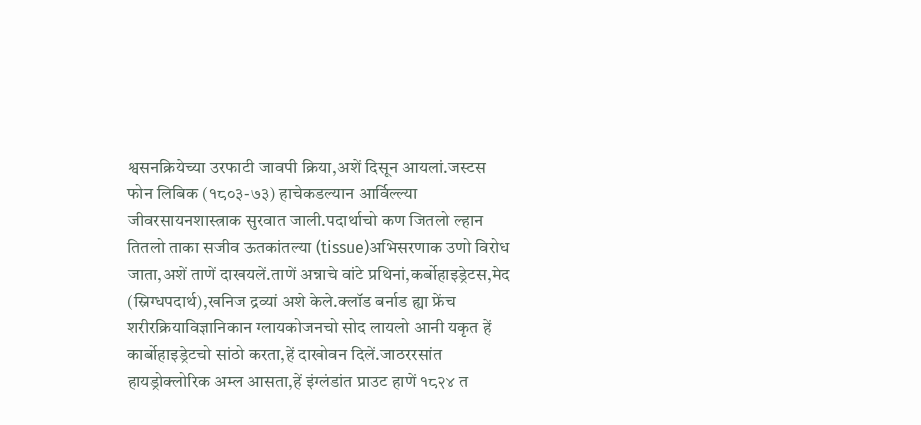श्वसनक्रियेच्या उरफाटी जावपी क्रिया,अशें दिसून आयलां.जस्टस फोन लिबिक (१८०३-७३) हाचेकडल्यान आर्विल्ल्या जीवरसायनशास्त्राक सुरवात जाली.पदार्थाचो कण जितलो ल्हान तितलो ताका सजीव ऊतकांतल्या (tissue)अभिसरणाक उणो विरोध जाता,अशें ताणें दाखयलें.ताणें अन्नाचे वांटे प्रथिनां,कर्बोहाइड्रेटस,मेद (स्निग्धपदार्थ),खनिज द्रव्यां अशे केले.क्लॉड बर्नाड ह्या फ्रेंच शरीरक्रियाविज्ञानिकान ग्लायकोजनचो सोद लायलो आनी यकृत हें कार्बोहाइड्रेटचो सांठो करता,हें दाखोवन दिलें.जाठररसांत हायड्रोक्लोरिक अम्ल आसता,हें इंग्लंडांत प्राउट हाणें १८२४ त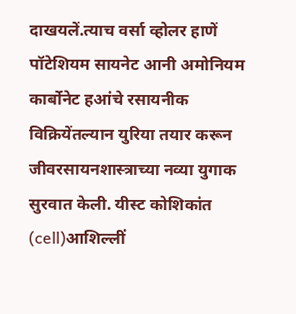दाखयलें.त्याच वर्सा व्होलर हाणें पॉटेशियम सायनेट आनी अमोनियम कार्बोनेट हआंचे रसायनीक विक्रियेंतल्यान युरिया तयार करून जीवरसायनशास्त्राच्या नव्या युगाक सुरवात केली. यीस्ट कोशिकांत (cell)आशिल्लीं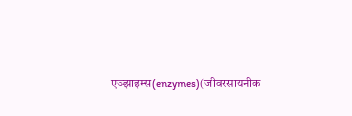एञ्झाइम्स(enzymes)(जीवरसायनीक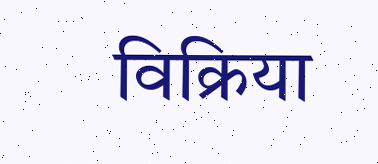विक्रिया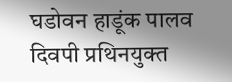घडोवन हाडूंक पालव दिवपी प्रथिनयुक्त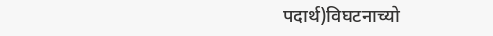पदार्थ)विघटनाच्यो